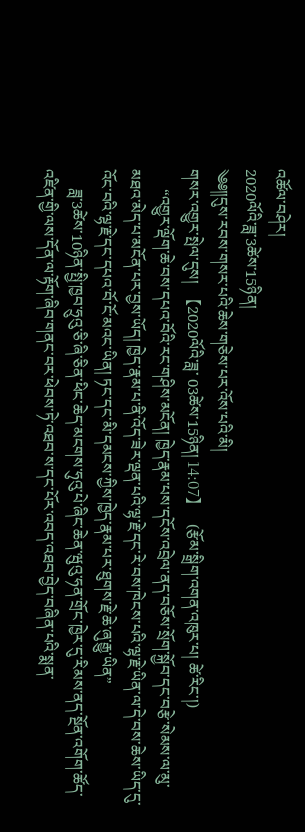འཚོལ་བཤེར།
2020ལོའི་ཟླ་3ཚེས་15ཉིན།
༄༅༎དུས་རབས་གསར་པའི་ཆེས་གཅེས་པར་འོས་པའི་མི།
གསར་འགྱུར་སྤེལ་དུས།  【2020ལོའི་ཟླ་ 03ཚེས་15ཉིན། 14:07】   (རྩོམ་སྒྲིག་འགན་འཁུར་པ། ཚེ་རིང་།)
     “འགྱུར་ལྡོག་ཆེ་བས་དཔའ་བོའི་རང་གཤིས་མངོན། ཁྱེད་རྣམ་པས་དངོས་འབྲེལ་ནད་བཅོས་སྲོག་སྐྱོབ་དང་བརྩེ་སེམས་ལ་མུ་མཐའ་མེད་པ་མངོན་པར་བྱས་ཡོད། ཁྱེད་རྣམ་པ་ནི་འོད་ཟེར་ལྡན་པའི་ལྷ་རྗེ་དང་རེ་བས་ཁེངས་པའི་ལྷ་རྗེ་ཡིན་ལ་དེ་བས་ཆེས་ཡིད་དུ་འོང་བའི་ལྷ་རྗེ་དང་དཔའ་བོ་ངོ་མའང་ཡིན། ཏང་དང་མི་དམངས་ཀྱིས་ཁྱེད་རྣམ་པར་ཐུགས་རྗེ་ཆེ་ཞུ་རྒྱུ་ཡིན”
     ཟླ་3ཚེས་10ཉིན་སྤྱི་ཁྱབ་ཧྲུའུ་ཅི་ཞི་ཅིན་ཕིང་ཆེད་མངགས་ཧུའུ་པེ་ཞིང་ཆེན་ཝུའུ་ཧན་གྲོང་ཁྱེར་དུ་རིམས་ནད་སྔོན་འགོག་ཚོད་འཛིན་གྱི་ལས་དོན་ལ་རྟོག་ཞིབ་གནང་བར་ཕེབས་ཏེ་འཐབ་ས་དང་པོར་འབད་འཐབ་བྱེད་བཞིན་པའི་སྨན་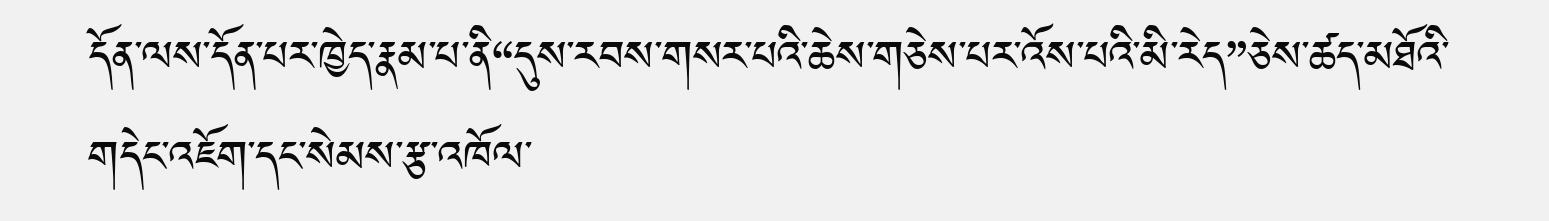དོན་ལས་དོན་པར་ཁྱེད་རྣམ་པ་ནི“དུས་རབས་གསར་པའི་ཆེས་གཅེས་པར་འོས་པའི་མི་རེད”ཅེས་ཚད་མཐོའི་གདེང་འཇོག་དང་སེམས་རྩ་འཁོལ་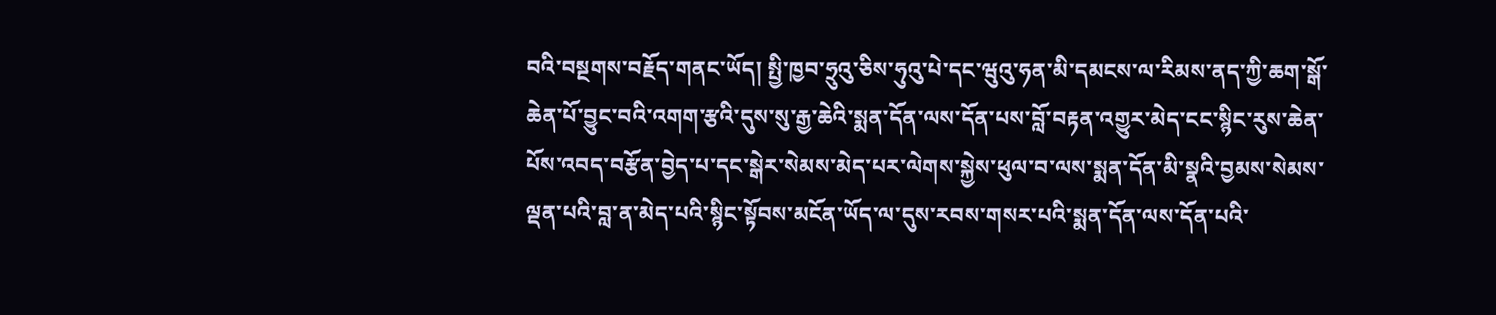བའི་བསྔགས་བརྗོད་གནང་ཡོད། སྤྱི་ཁྱབ་ཧྲུའུ་ཅིས་ཧུའུ་པེ་དང་ཝུའུ་ཧན་མི་དམངས་ལ་རིམས་ནད་ཀྱི་ཆག་སྒོ་ཆེན་པོ་བྱུང་བའི་འགག་རྩའི་དུས་སུ་རྒྱ་ཆེའི་སྨན་དོན་ལས་དོན་པས་བློ་བརྟན་འགྱུར་མེད་ངང་སྙིང་རུས་ཆེན་པོས་འབད་བརྩོན་བྱེད་པ་དང་སྒེར་སེམས་མེད་པར་ལེགས་སྐྱེས་ཕུལ་བ་ལས་སྨན་དོན་མི་སྣའི་བྱམས་སེམས་ལྡན་པའི་བླ་ན་མེད་པའི་སྙིང་སྟོབས་མངོན་ཡོད་ལ་དུས་རབས་གསར་པའི་སྨན་དོན་ལས་དོན་པའི་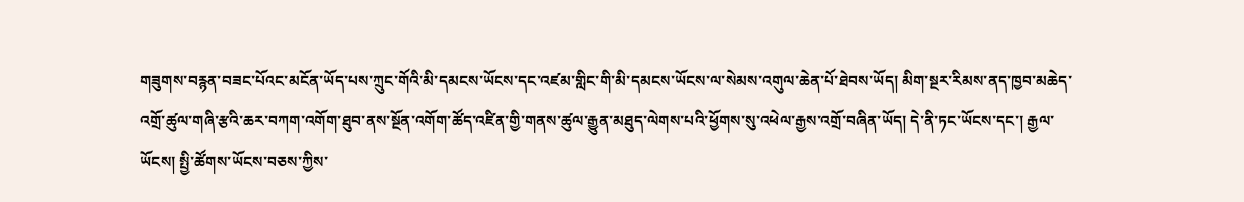གཟུགས་བརྙན་བཟང་པོའང་མངོན་ཡོད་པས་ཀྲུང་གོའི་མི་དམངས་ཡོངས་དང་འཛམ་གླིང་གི་མི་དམངས་ཡོངས་ལ་སེམས་འགུལ་ཆེན་པོ་ཐེབས་ཡོད། མིག་སྔར་རིམས་ནད་ཁྱབ་མཆེད་འགྲོ་ཚུལ་གཞི་རྩའི་ཆར་བཀག་འགོག་ཐུབ་ནས་སྔོན་འགོག་ཚོད་འཛིན་གྱི་གནས་ཚུལ་རྒྱུན་མཐུད་ལེགས་པའི་ཕྱོགས་སུ་འཕེལ་རྒྱས་འགྲོ་བཞིན་ཡོད། དེ་ནི་ཏང་ཡོངས་དང་། རྒྱལ་ཡོངས། སྤྱི་ཚོགས་ཡོངས་བཅས་ཀྱིས་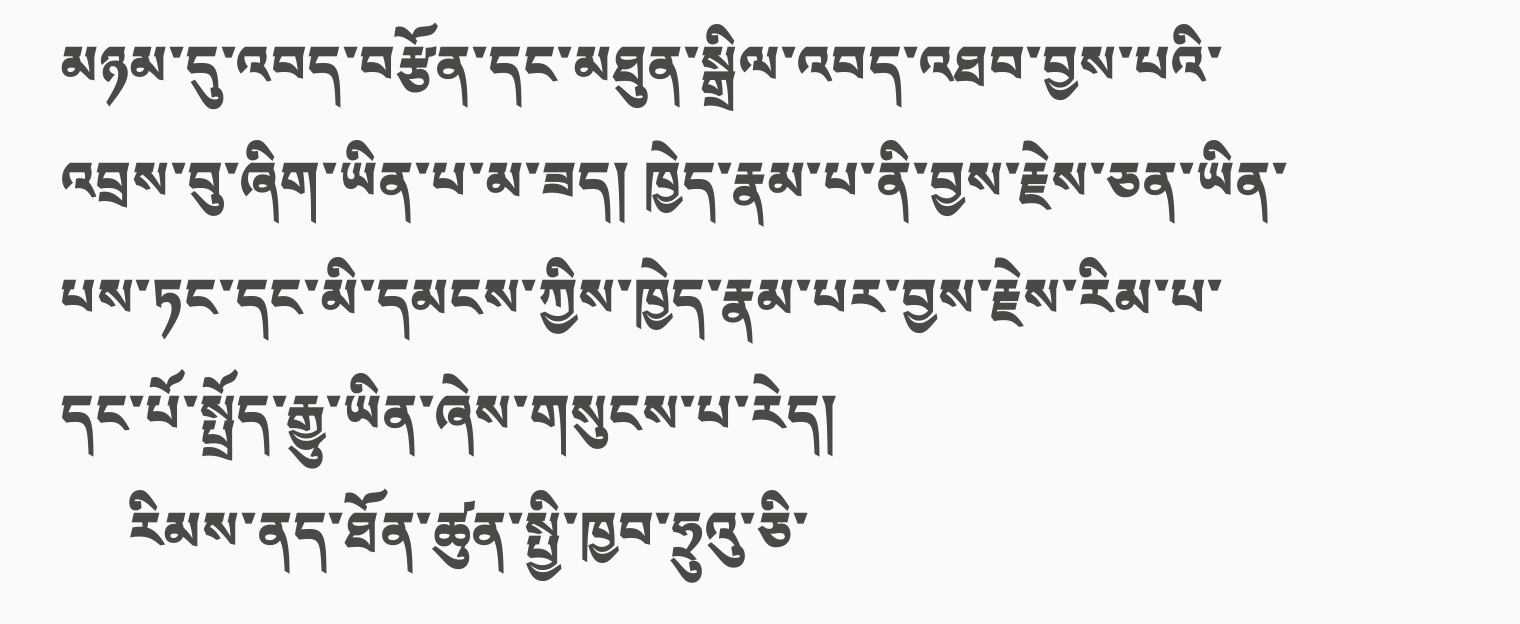མཉམ་དུ་འབད་བརྩོན་དང་མཐུན་སྒྲིལ་འབད་འཐབ་བྱས་པའི་འབྲས་བུ་ཞིག་ཡིན་པ་མ་ཟད། ཁྱེད་རྣམ་པ་ནི་བྱས་རྗེས་ཅན་ཡིན་པས་ཏང་དང་མི་དམངས་ཀྱིས་ཁྱེད་རྣམ་པར་བྱས་རྗེས་རིམ་པ་དང་པོ་སྤྲོད་རྒྱུ་ཡིན་ཞེས་གསུངས་པ་རེད།
     རིམས་ནད་ཐོན་ཚུན་སྤྱི་ཁྱབ་ཧྲུའུ་ཅི་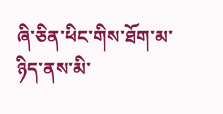ཞི་ཅིན་ཕིང་གིས་ཐོག་མ་ཉིད་ནས་མི་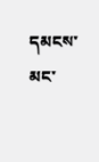དམངས་མང་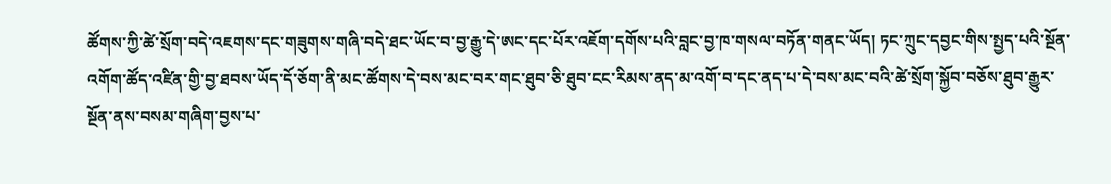ཚོགས་ཀྱི་ཚེ་སྲོག་བདེ་འཇགས་དང་གཟུགས་གཞི་བདེ་ཐང་ཡོང་བ་བྱ་རྒྱུ་དེ་ཨང་དང་པོར་འཇོག་དགོས་པའི་བླང་བྱ་ཁ་གསལ་བཏོན་གནང་ཡོད། ཏང་ཀྲུང་དབྱང་གིས་སྤྱད་པའི་སྔོན་འགོག་ཚོད་འཛིན་གྱི་བྱ་ཐབས་ཡོད་དོ་ཅོག་ནི་མང་ཚོགས་དེ་བས་མང་བར་གང་ཐུབ་ཅི་ཐུབ་ངང་རིམས་ནད་མ་འགོ་བ་དང་ནད་པ་དེ་བས་མང་བའི་ཚེ་སྲོག་སྐྱོབ་བཅོས་ཐུབ་རྒྱུར་སྔོན་ནས་བསམ་གཞིག་བྱས་པ་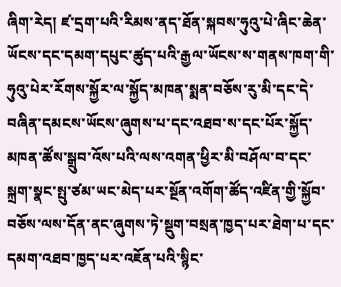ཞིག་རེད། ཛ་དྲག་པའི་རིམས་ནད་ཐོན་སྐབས་ཧུའུ་པེ་ཞིང་ཆེན་ཡོངས་དང་དམག་དཔུང་ཚུད་པའི་རྒྱལ་ཡོངས་ས་གནས་ཁག་གི་ཧུའུ་པེར་རོགས་སྐྱོར་ལ་སྐྱོད་མཁན་སྨན་བཅོས་རུ་མི་དང་དེ་བཞིན་དམངས་ཡོངས་ཞུགས་པ་དང་འཐབ་ས་དང་པོར་སྐྱོད་མཁན་ཚོས་སྒྲུབ་འོས་པའི་ལས་འགན་ཕྱིར་མི་བཤོལ་བ་དང་སྐྲག་སྣང་སྤུ་ཙམ་ཡང་མེད་པར་སྔོན་འགོག་ཚོད་འཛིན་གྱི་སྐྱོབ་བཅོས་ལས་དོན་ནང་ཞུགས་ཏེ་སྡུག་བསྲན་ཁྱད་པར་ཐེག་པ་དང་དམག་འཐབ་ཁྱད་པར་འཇོན་པའི་སྙིང་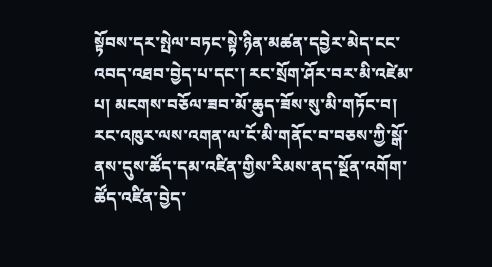སྟོབས་དར་སྤེལ་བཏང་སྟེ་ཉིན་མཚན་དབྱེར་མེད་ངང་འབད་འཐབ་བྱེད་པ་དང་། རང་སྲོག་ཤོར་བར་མི་འཛེམ་པ། མངགས་བཅོལ་ཟབ་མོ་ཆུད་ཟོས་སུ་མི་གཏོང་བ། རང་འཁུར་ལས་འགན་ལ་ངོ་མི་གནོང་བ་བཅས་ཀྱི་སྒོ་ནས་དུས་ཚོད་དམ་འཛིན་གྱིས་རིམས་ནད་སྔོན་འགོག་ཚོད་འཛིན་བྱེད་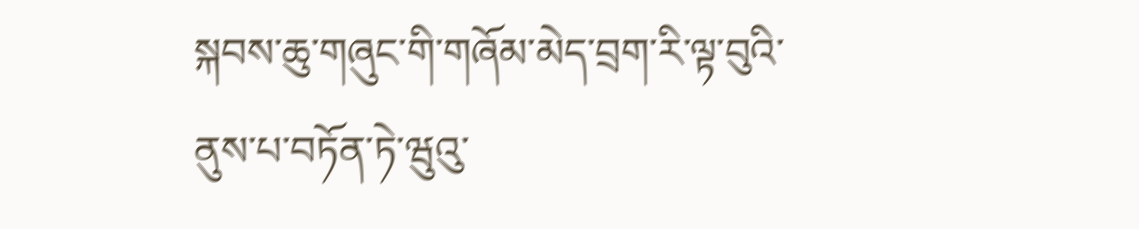སྐབས་ཆུ་གཞུང་གི་གཞོམ་མེད་བྲག་རི་ལྟ་བུའི་ནུས་པ་བཏོན་ཏེ་ཝུའུ་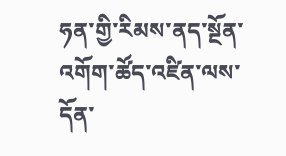ཧན་གྱི་རིམས་ནད་སྔོན་འགོག་ཚོད་འཛིན་ལས་དོན་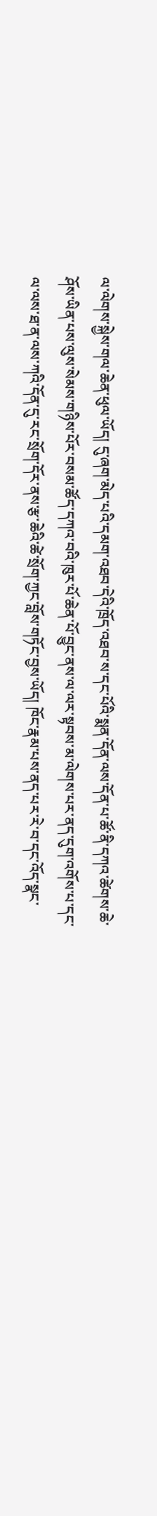ལ་ལེགས་སྐྱེས་གལ་ཆེན་ཕུལ་ཡོད། དུ་ཞག་མེད་པའི་དམག་འཐབ་དེའི་ཁྲོད་འཐབ་ས་དང་པོའི་སྨན་དོན་ལས་དོན་པ་ཚོ་ནི་དཀའ་ཚེགས་ཆེ་ཤོས་ཡིན་པས་ལུས་སེམས་གཉིས་པོར་བསམ་ཚོད་དཀའ་བའི་ཁུར་པོ་ཆེན་པོ་བྱུང་ནས་ལ་ལར་སྟབས་མ་ལེགས་པར་ནད་དུག་འགོས་པ་དང་ལ་ལས་ཐ་ན་ལས་ཀའི་དོན་དུ་རང་སྲོག་དོར་ནས་རྩ་ཆེའི་ཚེ་སྲོག་ཀྱང་བློས་གཏོང་བྱས་ཡོད། ཁོང་རྣམ་པས་ནད་པར་རེ་བ་དང་འོད་སྣང་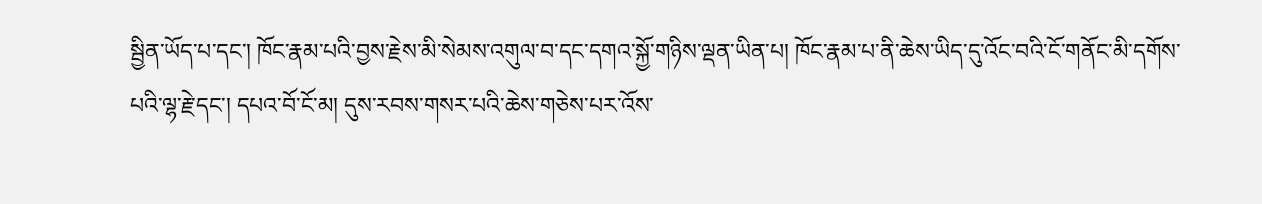སྦྱིན་ཡོད་པ་དང་། ཁོང་རྣམ་པའི་བྱས་རྗེས་མི་སེམས་འགུལ་བ་དང་དགའ་སྐྱོ་གཉིས་ལྡན་ཡིན་པ། ཁོང་རྣམ་པ་ནི་ཆེས་ཡིད་དུ་འོང་བའི་ངོ་གནོང་མི་དགོས་པའི་ལྷ་རྗེ་དང་། དཔའ་བོ་ངོ་མ། དུས་རབས་གསར་པའི་ཆེས་གཅེས་པར་འོས་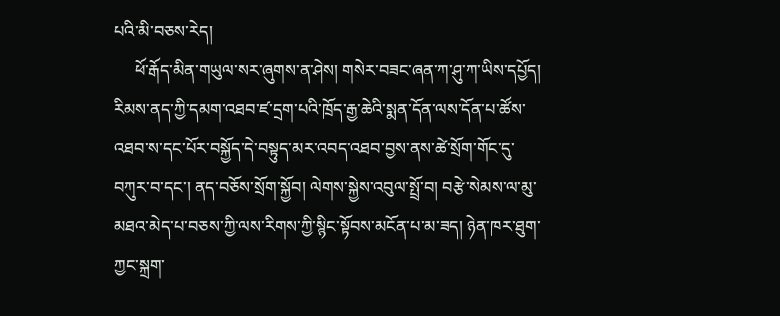པའི་མི་བཅས་རེད།
     ཕོ་རྒོད་མིན་གཡུལ་སར་ཞུགས་ན་ཤེས། གསེར་བཟང་ཞན་ཀ་ཤུ་ཀ་ཡིས་དཔྱོད། རིམས་ནད་ཀྱི་དམག་འཐབ་ཛ་དྲག་པའི་ཁྲོད་རྒྱ་ཆེའི་སྨན་དོན་ལས་དོན་པ་ཚོས་འཐབ་ས་དང་པོར་བསྐྱོད་དེ་བསྟུད་མར་འབད་འཐབ་བྱས་ནས་ཚེ་སྲོག་གོང་དུ་བཀུར་བ་དང་། ནད་བཅོས་སྲོག་སྐྱོབ། ལེགས་སྐྱེས་འབུལ་སྤྲོ་བ། བརྩེ་སེམས་ལ་མུ་མཐའ་མེད་པ་བཅས་ཀྱི་ལས་རིགས་ཀྱི་སྙིང་སྟོབས་མངོན་པ་མ་ཟད། ཉེན་ཁར་ཐུག་ཀྱང་སྐྲག་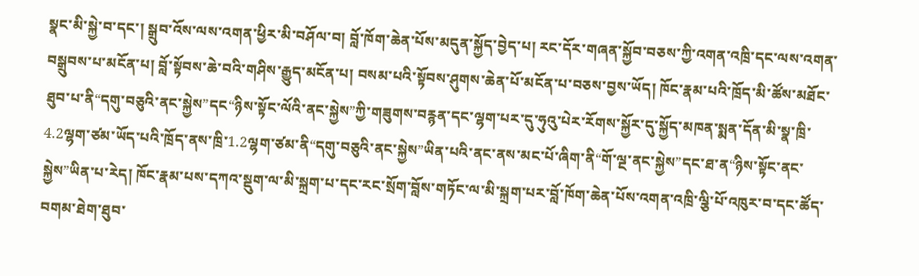སྣང་མི་སྐྱེ་བ་དང་། སྒྲུབ་འོས་ལས་འགན་ཕྱིར་མི་བཤོལ་བ། བློ་ཁོག་ཆེན་པོས་མདུན་སྐྱོད་བྱེད་པ། རང་དོར་གཞན་སྐྱོབ་བཅས་ཀྱི་འགན་འཁྲི་དང་ལས་འགན་བསྒྲུབས་པ་མངོན་པ། བློ་སྟོབས་ཆེ་བའི་གཤིས་རྒྱུད་མངོན་པ། བསམ་པའི་སྟོབས་ཤུགས་ཆེན་པོ་མངོན་པ་བཅས་བྱས་ཡོད། ཁོང་རྣམ་པའི་ཁྲོད་མི་ཚོས་མཐོང་ཐུབ་པ་ནི“དགུ་བཅུའི་ནང་སྐྱེས”དང“ཉིས་སྟོང་ལོའི་ནང་སྐྱེས”ཀྱི་གཟུགས་བརྙན་དང་ལྷག་པར་དུ་ཧུའུ་པེར་རོགས་སྐྱོར་དུ་སྐྱོད་མཁན་སྨན་དོན་མི་སྣ་ཁྲི་4.2ལྷག་ཙམ་ཡོད་པའི་ཁྲོད་ནས་ཁྲི་1.2ལྷག་ཙམ་ནི“དགུ་བཅུའི་ནང་སྐྱེས”ཡིན་པའི་ནང་ནས་མང་པོ་ཞིག་ནི“གོ་ལྔ་ནང་སྐྱེས”དང་ཐ་ན“ཉིས་སྟོང་ནང་སྐྱེས”ཡིན་པ་རེད། ཁོང་རྣམ་པས་དཀའ་སྡུག་ལ་མི་སྐྲག་པ་དང་རང་སྲོག་བློས་གཏོང་ལ་མི་སྐྲག་པར་བློ་ཁོག་ཆེན་པོས་འགན་འཁྲི་ལྕི་པོ་འཁུར་བ་དང་ཚོད་བགམ་ཐེག་ཐུབ་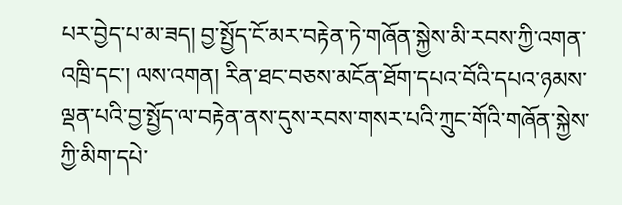པར་བྱེད་པ་མ་ཟད། བྱ་སྤྱོད་ངོ་མར་བརྟེན་ཏེ་གཞོན་སྐྱེས་མི་རབས་ཀྱི་འགན་འཁྲི་དང་། ལས་འགན། རིན་ཐང་བཅས་མངོན་ཐོག་དཔའ་བོའི་དཔའ་ཉམས་ལྡན་པའི་བྱ་སྤྱོད་ལ་བརྟེན་ནས་དུས་རབས་གསར་པའི་ཀྲུང་གོའི་གཞོན་སྐྱེས་ཀྱི་མིག་དཔེ་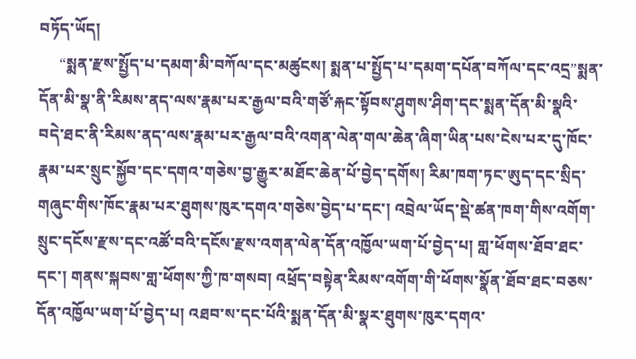བཏོད་ཡོད།
     “སྨན་རྫས་སྤྱོད་པ་དམག་མི་བཀོལ་དང་མཚུངས། སྨན་པ་སྤྱོད་པ་དམག་དཔོན་བཀོལ་དང་འདྲ”སྨན་དོན་མི་སྣ་ནི་རིམས་ནད་ལས་རྣམ་པར་རྒྱལ་བའི་གཙོ་རྐང་སྟོབས་ཤུགས་ཤིག་དང་སྨན་དོན་མི་སྣའི་བདེ་ཐང་ནི་རིམས་ནད་ལས་རྣམ་པར་རྒྱལ་བའི་འགན་ལེན་གལ་ཆེན་ཞིག་ཡིན་པས་ངེས་པར་དུ་ཁོང་རྣམ་པར་སྲུང་སྐྱོབ་དང་དགའ་གཅེས་བྱ་རྒྱུར་མཐོང་ཆེན་པོ་བྱེད་དགོས། རིམ་ཁག་ཏང་ཨུད་དང་སྲིད་གཞུང་གིས་ཁོང་རྣམ་པར་ཐུགས་ཁུར་དགའ་གཅེས་བྱེད་པ་དང་། འབྲེལ་ཡོད་སྡེ་ཚན་ཁག་གིས་འགོག་སྲུང་དངོས་རྫས་དང་འཚོ་བའི་དངོས་རྫས་འགན་ལེན་དོན་འཁྱོལ་ཡག་པོ་བྱེད་པ། གླ་ཕོགས་ཐོབ་ཐང་དང་། གནས་སྐབས་གླ་ཕོགས་ཀྱི་ཁ་གསབ། འཕྲོད་བསྟེན་རིམས་འགོག་གི་ཕོགས་སྣོན་ཐོབ་ཐང་བཅས་དོན་འཁྱོལ་ཡག་པོ་བྱེད་པ། འཐབ་ས་དང་པོའི་སྨན་དོན་མི་སྣར་ཐུགས་ཁུར་དགའ་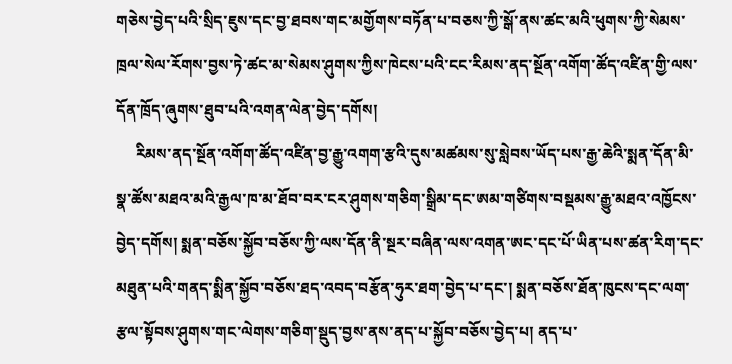གཅེས་བྱེད་པའི་སྲིད་ཇུས་དང་བྱ་ཐབས་གང་མགྱོགས་བཏོན་པ་བཅས་ཀྱི་སྒོ་ནས་ཚང་མའི་ཕུགས་ཀྱི་སེམས་ཁྲལ་སེལ་རོགས་བྱས་ཏེ་ཚང་མ་སེམས་ཤུགས་ཀྱིས་ཁེངས་པའི་ངང་རིམས་ནད་སྔོན་འགོག་ཚོད་འཛིན་གྱི་ལས་དོན་ཁྲོད་ཞུགས་ཐུབ་པའི་འགན་ལེན་བྱེད་དགོས།
     རིམས་ནད་སྔོན་འགོག་ཚོད་འཛིན་བྱ་རྒྱུ་འགག་རྩའི་དུས་མཚམས་སུ་སླེབས་ཡོད་པས་རྒྱ་ཆེའི་སྨན་དོན་མི་སྣ་ཚོས་མཐའ་མའི་རྒྱལ་ཁ་མ་ཐོབ་བར་ངར་ཤུགས་གཅིག་སྒྲིམ་དང་ཨམ་གཙིགས་བསྡམས་རྒྱུ་མཐའ་འཁྱོངས་བྱེད་དགོས། སྨན་བཅོས་སྐྱོབ་བཅོས་ཀྱི་ལས་དོན་ནི་སྔར་བཞིན་ལས་འགན་ཨང་དང་པོ་ཡིན་པས་ཚན་རིག་དང་མཐུན་པའི་གནད་སྨིན་སྐྱོབ་བཅོས་ཐད་འབད་བརྩོན་ཧུར་ཐག་བྱེད་པ་དང་། སྨན་བཅོས་ཐོན་ཁུངས་དང་ལག་རྩལ་སྟོབས་ཤུགས་གང་ལེགས་གཅིག་སྡུད་བྱས་ནས་ནད་པ་སྐྱོབ་བཅོས་བྱེད་པ། ནད་པ་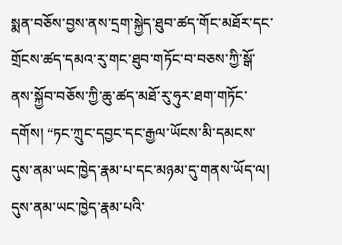སྨན་བཅོས་བྱས་ནས་དྲག་སྐྱེད་ཐུབ་ཚད་གོང་མཐོར་དང་གྲོངས་ཚད་དམའ་རུ་གང་ཐུབ་གཏོང་བ་བཅས་ཀྱི་སྒོ་ནས་སྐྱོབ་བཅོས་ཀྱི་ཆུ་ཚད་མཐོ་རུ་ཧུར་ཐག་གཏོང་དགོས། “ཏང་ཀྲུང་དབྱང་དང་རྒྱལ་ཡོངས་མི་དམངས་དུས་ནམ་ཡང་ཁྱེད་རྣམ་པ་དང་མཉམ་དུ་གནས་ཡོད་ལ། དུས་ནམ་ཡང་ཁྱེད་རྣམ་པའི་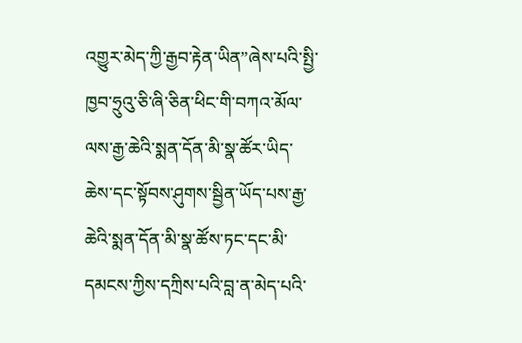འགྱུར་མེད་ཀྱི་རྒྱབ་རྟེན་ཡིན”ཞེས་པའི་སྤྱི་ཁྱབ་ཧྲུའུ་ཅི་ཞི་ཅིན་ཕིང་གི་བཀའ་མོལ་ལས་རྒྱ་ཆེའི་སྨན་དོན་མི་སྣ་ཚོར་ཡིད་ཆེས་དང་སྟོབས་ཤུགས་སྦྱིན་ཡོད་པས་རྒྱ་ཆེའི་སྨན་དོན་མི་སྣ་ཚོས་ཏང་དང་མི་དམངས་ཀྱིས་དཀྲིས་པའི་བླ་ན་མེད་པའི་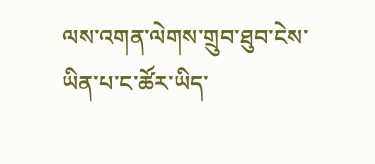ལས་འགན་ལེགས་གྲུབ་ཐུབ་ངེས་ཡིན་པ་ང་ཚོར་ཡིད་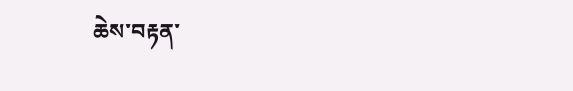ཆེས་བརྟན་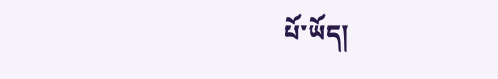པོ་ཡོད།